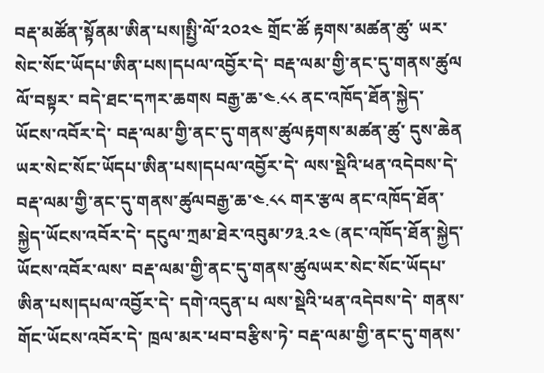བརྡ་མཚོན་སྟོནམ་ཨིན་པས།སྤྱི་ལོ་༢༠༢༤ གྲོང་ཚོ རྟགས་མཚན་ཚུ་ ཡར་སེང་སོང་ཡོདཔ་ཨིན་པས།དཔལ་འབྱོར་དེ་ བརྡ་ལམ་གྱི་ནང་དུ་གནས་ཚུལ
ལོ་བསྟར་ བདེ་ཐང་དཀར་ཆགས བརྒྱ་ཆ་༤.༨༨ ནང་འཁོད་ཐོན་སྐྱེད་ཡོངས་འབོར་དེ་ བརྡ་ལམ་གྱི་ནང་དུ་གནས་ཚུལརྟགས་མཚན་ཚུ་ དུས་ཆེན ཡར་སེང་སོང་ཡོདཔ་ཨིན་པས།དཔལ་འབྱོར་དེ་ ལས་སྡེའི་ཕན་འདེབས་དེ་ བརྡ་ལམ་གྱི་ནང་དུ་གནས་ཚུལབརྒྱ་ཆ་༤.༨༨ གར་རྩལ ནང་འཁོད་ཐོན་སྐྱེད་ཡོངས་འབོར་དེ་ དངུལ་ཀྲམ་ཐེར་འབུམ་༡༣.༢༤ (ནང་འཁོད་ཐོན་སྐྱེད་ཡོངས་འབོར་ལས་ བརྡ་ལམ་གྱི་ནང་དུ་གནས་ཚུལཡར་སེང་སོང་ཡོདཔ་ཨིན་པས།དཔལ་འབྱོར་དེ་ དགེ་འདུན་པ ལས་སྡེའི་ཕན་འདེབས་དེ་ གནས་གོང་ཡོངས་འབོར་དེ་ ཁྲལ་མར་ཕབ་བརྩིས་ཏེ་ བརྡ་ལམ་གྱི་ནང་དུ་གནས་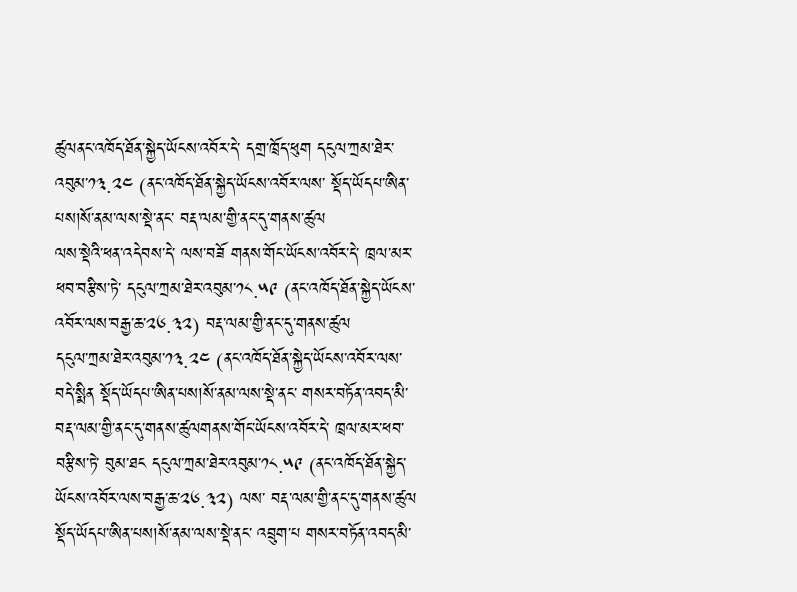ཚུལནང་འཁོད་ཐོན་སྐྱེད་ཡོངས་འབོར་དེ་ དགྲ་ཁྲོད་ཕུག དངུལ་ཀྲམ་ཐེར་འབུམ་༡༣.༢༤ (ནང་འཁོད་ཐོན་སྐྱེད་ཡོངས་འབོར་ལས་ སྡོད་ཡོདཔ་ཨིན་པས།སོ་ནམ་ལས་སྡེ་ནང་ བརྡ་ལམ་གྱི་ནང་དུ་གནས་ཚུལ
ལས་སྡེའི་ཕན་འདེབས་དེ་ ལས་བཟོ གནས་གོང་ཡོངས་འབོར་དེ་ ཁྲལ་མར་ཕབ་བརྩིས་ཏེ་ དངུལ་ཀྲམ་ཐེར་འབུམ་༡༨.༥༩ (ནང་འཁོད་ཐོན་སྐྱེད་ཡོངས་འབོར་ལས་བརྒྱ་ཆ་༢༦.༣༢) བརྡ་ལམ་གྱི་ནང་དུ་གནས་ཚུལ
དངུལ་ཀྲམ་ཐེར་འབུམ་༡༣.༢༤ (ནང་འཁོད་ཐོན་སྐྱེད་ཡོངས་འབོར་ལས་ བདེ་སྨིན སྡོད་ཡོདཔ་ཨིན་པས།སོ་ནམ་ལས་སྡེ་ནང་ གསར་བཏོན་འབད་མི་ བརྡ་ལམ་གྱི་ནང་དུ་གནས་ཚུལགནས་གོང་ཡོངས་འབོར་དེ་ ཁྲལ་མར་ཕབ་བརྩིས་ཏེ་ བུམ་ཐང དངུལ་ཀྲམ་ཐེར་འབུམ་༡༨.༥༩ (ནང་འཁོད་ཐོན་སྐྱེད་ཡོངས་འབོར་ལས་བརྒྱ་ཆ་༢༦.༣༢) ལས་ བརྡ་ལམ་གྱི་ནང་དུ་གནས་ཚུལ
སྡོད་ཡོདཔ་ཨིན་པས།སོ་ནམ་ལས་སྡེ་ནང་ འབྲུག་པ གསར་བཏོན་འབད་མི་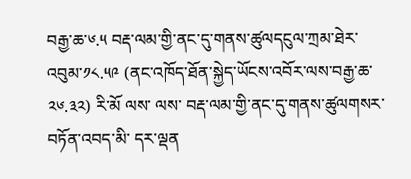བརྒྱ་ཆ་༦.༥ བརྡ་ལམ་གྱི་ནང་དུ་གནས་ཚུལདངུལ་ཀྲམ་ཐེར་འབུམ་༡༨.༥༩ (ནང་འཁོད་ཐོན་སྐྱེད་ཡོངས་འབོར་ལས་བརྒྱ་ཆ་༢༦.༣༢) རི་མོ ལས་ ལས་ བརྡ་ལམ་གྱི་ནང་དུ་གནས་ཚུལགསར་བཏོན་འབད་མི་ དར་ལྡན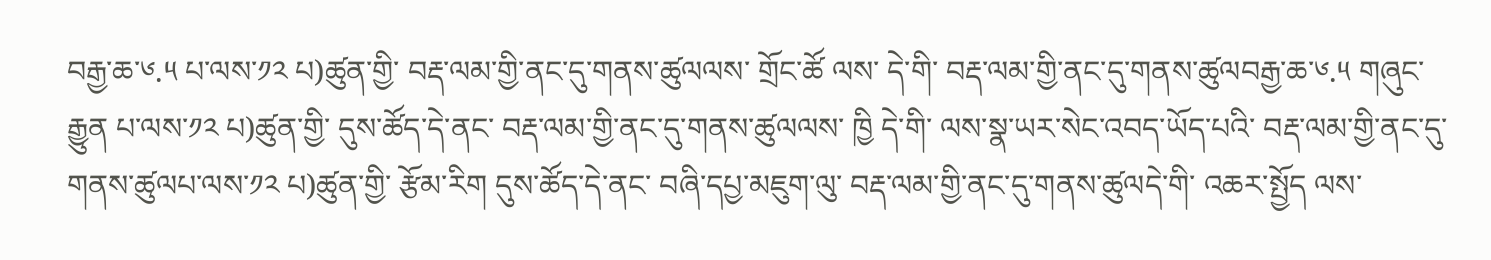བརྒྱ་ཆ་༦.༥ པ་ལས་༡༢ པ)ཚུན་གྱི་ བརྡ་ལམ་གྱི་ནང་དུ་གནས་ཚུལལས་ གྲོང་ཚོ ལས་ དེ་གི་ བརྡ་ལམ་གྱི་ནང་དུ་གནས་ཚུལབརྒྱ་ཆ་༦.༥ གཞུང་རྒྱུན པ་ལས་༡༢ པ)ཚུན་གྱི་ དུས་ཚོད་དེ་ནང་ བརྡ་ལམ་གྱི་ནང་དུ་གནས་ཚུལལས་ ཁྱི དེ་གི་ ལས་སྣ་ཡར་སེང་འབད་ཡོད་པའི་ བརྡ་ལམ་གྱི་ནང་དུ་གནས་ཚུལཔ་ལས་༡༢ པ)ཚུན་གྱི་ རྩོམ་རིག དུས་ཚོད་དེ་ནང་ བཞི་དཔྱ་མཇུག་ལུ་ བརྡ་ལམ་གྱི་ནང་དུ་གནས་ཚུལདེ་གི་ འཆར་སྤྱོད ལས་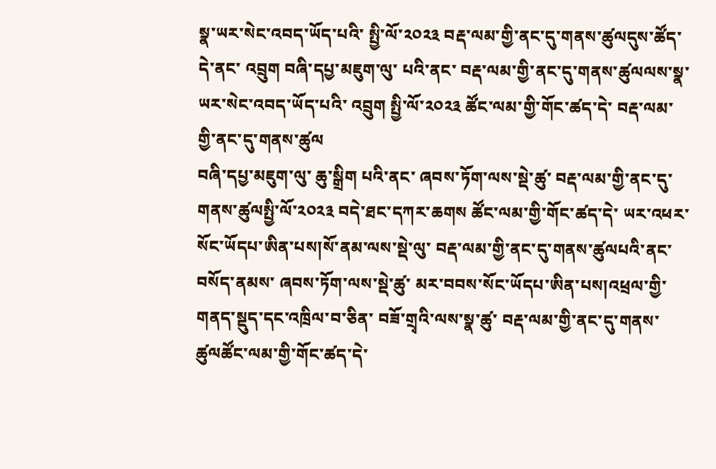སྣ་ཡར་སེང་འབད་ཡོད་པའི་ སྤྱི་ལོ་༢༠༢༣ བརྡ་ལམ་གྱི་ནང་དུ་གནས་ཚུལདུས་ཚོད་དེ་ནང་ འབྲུག བཞི་དཔྱ་མཇུག་ལུ་ པའི་ནང་ བརྡ་ལམ་གྱི་ནང་དུ་གནས་ཚུལལས་སྣ་ཡར་སེང་འབད་ཡོད་པའི་ འབྲུག སྤྱི་ལོ་༢༠༢༣ ཚོང་ལམ་གྱི་གོང་ཚད་དེ་ བརྡ་ལམ་གྱི་ནང་དུ་གནས་ཚུལ
བཞི་དཔྱ་མཇུག་ལུ་ ཆུ་སྒྲིག པའི་ནང་ ཞབས་ཏོག་ལས་སྡེ་ཚུ་ བརྡ་ལམ་གྱི་ནང་དུ་གནས་ཚུལསྤྱི་ལོ་༢༠༢༣ བདེ་ཐང་དཀར་ཆགས ཚོང་ལམ་གྱི་གོང་ཚད་དེ་ ཡར་འཕར་སོང་ཡོདཔ་ཨིན་པས།སོ་ནམ་ལས་སྡེ་ལུ་ བརྡ་ལམ་གྱི་ནང་དུ་གནས་ཚུལཔའི་ནང་ བསོད་ནམས་ ཞབས་ཏོག་ལས་སྡེ་ཚུ་ མར་བབས་སོང་ཡོདཔ་ཨིན་པས།འཕྲལ་གྱི་གནད་སྡུད་དང་འཁྲིལ་བ་ཅིན་ བཟོ་གྲྭའི་ལས་སྣ་ཚུ་ བརྡ་ལམ་གྱི་ནང་དུ་གནས་ཚུལཚོང་ལམ་གྱི་གོང་ཚད་དེ་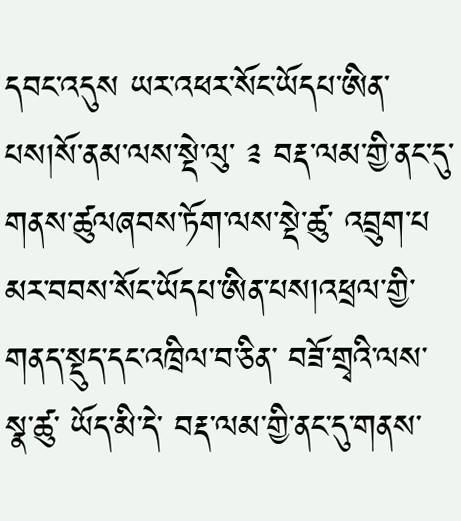དབང་འདུས ཡར་འཕར་སོང་ཡོདཔ་ཨིན་པས།སོ་ནམ་ལས་སྡེ་ལུ་ ༉ བརྡ་ལམ་གྱི་ནང་དུ་གནས་ཚུལཞབས་ཏོག་ལས་སྡེ་ཚུ་ འབྲུག་པ མར་བབས་སོང་ཡོདཔ་ཨིན་པས།འཕྲལ་གྱི་གནད་སྡུད་དང་འཁྲིལ་བ་ཅིན་ བཟོ་གྲྭའི་ལས་སྣ་ཚུ་ ཡོད་མི་དེ་ བརྡ་ལམ་གྱི་ནང་དུ་གནས་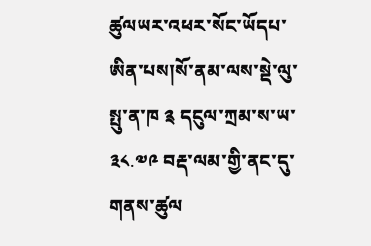ཚུལཡར་འཕར་སོང་ཡོདཔ་ཨིན་པས།སོ་ནམ་ལས་སྡེ་ལུ་ སྤུ་ན་ཁ ༉ དངུལ་ཀྲམ་ས་ཡ་༣༨.༧༩ བརྡ་ལམ་གྱི་ནང་དུ་གནས་ཚུལ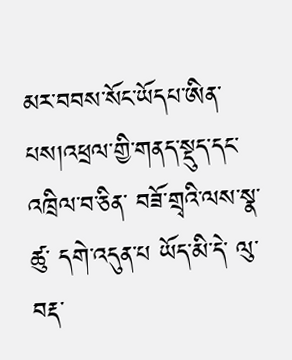མར་བབས་སོང་ཡོདཔ་ཨིན་པས།འཕྲལ་གྱི་གནད་སྡུད་དང་འཁྲིལ་བ་ཅིན་ བཟོ་གྲྭའི་ལས་སྣ་ཚུ་ དགེ་འདུན་པ ཡོད་མི་དེ་ ལུ་ བརྡ་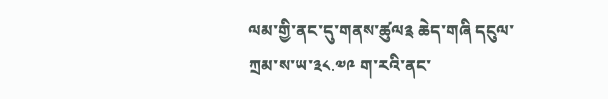ལམ་གྱི་ནང་དུ་གནས་ཚུལ༉ ཆེད་གཞི དངུལ་ཀྲམ་ས་ཡ་༣༨.༧༩ ག་རའི་ནང་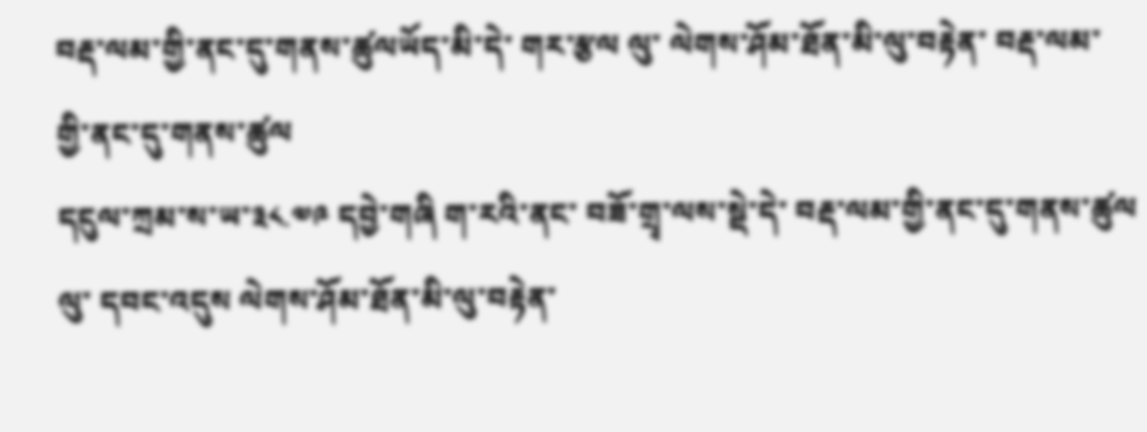བརྡ་ལམ་གྱི་ནང་དུ་གནས་ཚུལཡོད་མི་དེ་ གར་རྩལ ལུ་ ལེགས་ཤོམ་ཐོན་མི་ལུ་བརྟེན་ བརྡ་ལམ་གྱི་ནང་དུ་གནས་ཚུལ
དངུལ་ཀྲམ་ས་ཡ་༣༨.༧༩ དབྱེ་གཞི ག་རའི་ནང་ བཟོ་གྲྭ་ལས་སྡེ་དེ་ བརྡ་ལམ་གྱི་ནང་དུ་གནས་ཚུལ
ལུ་ དབང་འདུས ལེགས་ཤོམ་ཐོན་མི་ལུ་བརྟེན་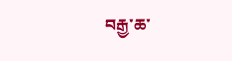བརྒྱ་ཆ་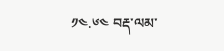༡༤.༦༤ བརྡ་ལམ་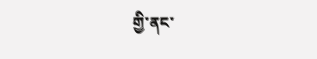གྱི་ནང་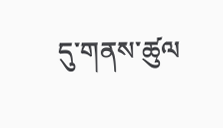དུ་གནས་ཚུལ